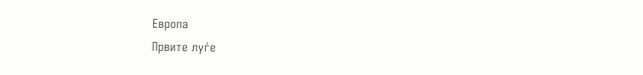Европа
Првите луѓе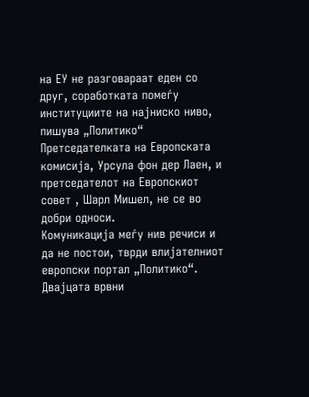на ЕУ не разговараат еден со друг, соработката помеѓу институциите на најниско ниво, пишува „Политико“
Претседателката на Европската комисија, Урсула фон дер Лаен, и претседателот на Европскиот совет , Шарл Мишел, не се во добри односи.
Комуникација меѓу нив речиси и да не постои, тврди влијателниот европски портал „Политико“.
Двајцата врвни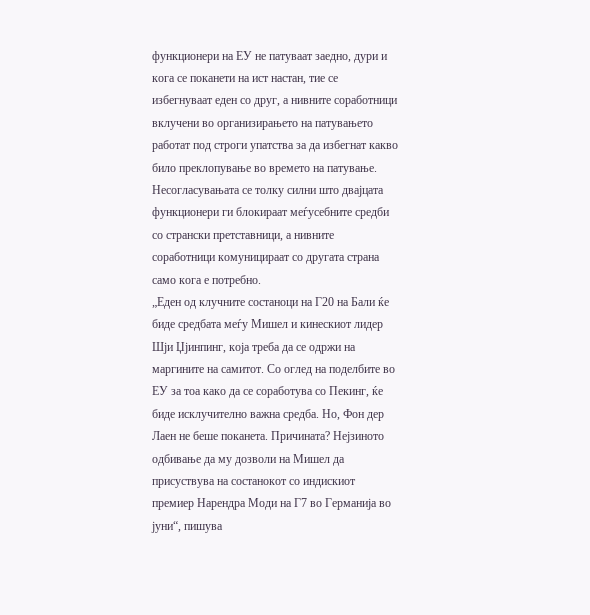функционери на ЕУ не патуваат заедно, дури и кога се поканети на ист настан, тие се избегнуваат еден со друг, а нивните соработници вклучени во организирањето на патувањето работат под строги упатства за да избегнат какво било преклопување во времето на патување.
Несогласувањата се толку силни што двајцата функционери ги блокираат меѓусебните средби со странски претставници, а нивните соработници комуницираат со другата страна само кога е потребно.
„Еден од клучните состаноци на Г20 на Бали ќе биде средбата меѓу Мишел и кинескиот лидер Шји Џјинпинг, која треба да се одржи на маргините на самитот. Со оглед на поделбите во ЕУ за тоа како да се соработува со Пекинг, ќе биде исклучително важна средба. Но, Фон дер Лаен не беше поканета. Причината? Нејзиното одбивање да му дозволи на Мишел да присуствува на состанокот со индискиот премиер Нарендра Моди на Г7 во Германија во јуни“, пишува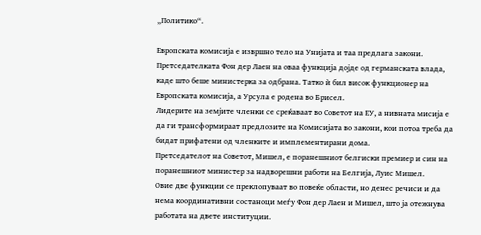„Политико“.

Европската комисија е извршно тело на Унијата и таа предлага закони. Претседателката Фон дер Лаен на оваа функција дојде од германската влада, каде што беше министерка за одбрана. Татко ѝ бил висок функционер на Европската комисија, а Урсула е родена во Брисел.
Лидерите на земјите членки се среќаваат во Советот на ЕУ, а нивната мисија е да ги трансформираат предлозите на Комисијата во закони, кои потоа треба да бидат прифатени од членките и имплементирани дома.
Претседателот на Советот, Мишел, е поранешниот белгиски премиер и син на поранешниот министер за надворешни работи на Белгија, Луис Мишел.
Овие две функции се преклопуваат во повеќе области, но денес речиси и да нема координативни состаноци меѓу Фон дер Лаен и Мишел, што ја отежнува работата на двете институции.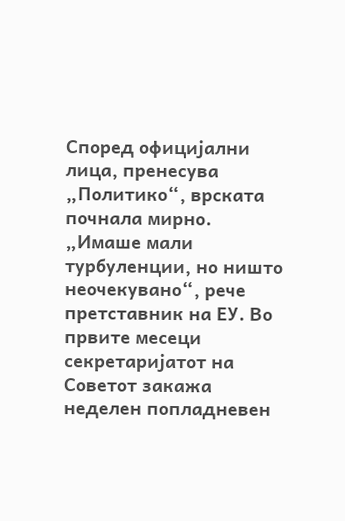Според официјални лица, пренесува „Политико“, врската почнала мирно.
„Имаше мали турбуленции, но ништо неочекувано“, рече претставник на ЕУ. Во првите месеци секретаријатот на Советот закажа неделен попладневен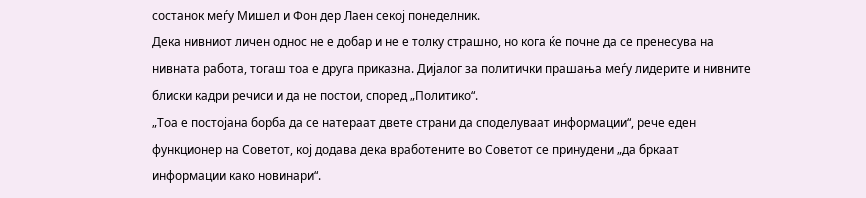состанок меѓу Мишел и Фон дер Лаен секој понеделник.
Дека нивниот личен однос не е добар и не е толку страшно, но кога ќе почне да се пренесува на нивната работа, тогаш тоа е друга приказна. Дијалог за политички прашања меѓу лидерите и нивните блиски кадри речиси и да не постои, според „Политико“.
„Тоа е постојана борба да се натераат двете страни да споделуваат информации“, рече еден функционер на Советот, кој додава дека вработените во Советот се принудени „да бркаат информации како новинари“.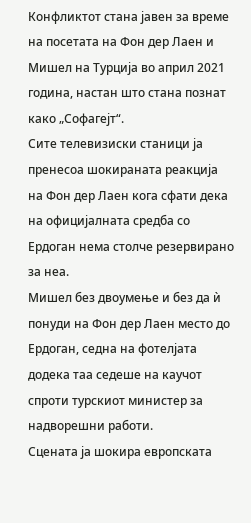Конфликтот стана јавен за време на посетата на Фон дер Лаен и Мишел на Турција во април 2021 година, настан што стана познат како „Софагејт“.
Сите телевизиски станици ја пренесоа шокираната реакција на Фон дер Лаен кога сфати дека на официјалната средба со Ердоган нема столче резервирано за неа.
Мишел без двоумење и без да ѝ понуди на Фон дер Лаен место до Ердоган, седна на фотелјата додека таа седеше на каучот спроти турскиот министер за надворешни работи.
Сцената ја шокира европската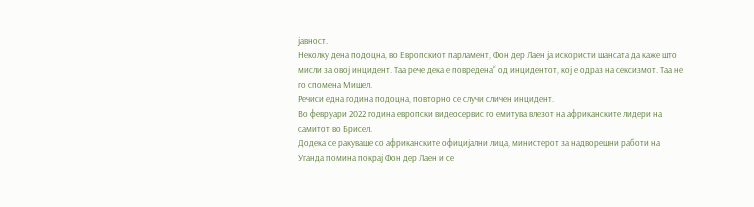јавност.
Неколку дена подоцна, во Европскиот парламент, Фон дер Лаен ја искористи шансата да каже што мисли за овој инцидент. Таа рече дека е повредена“ од инцидентот, кој е одраз на сексизмот. Таа не го спомена Мишел.
Речиси една година подоцна, повторно се случи сличен инцидент.
Во февруари 2022 година европски видеосервис го емитува влезот на африканските лидери на самитот во Брисел.
Додека се ракуваше со африканските официјални лица, министерот за надворешни работи на Уганда помина покрај Фон дер Лаен и се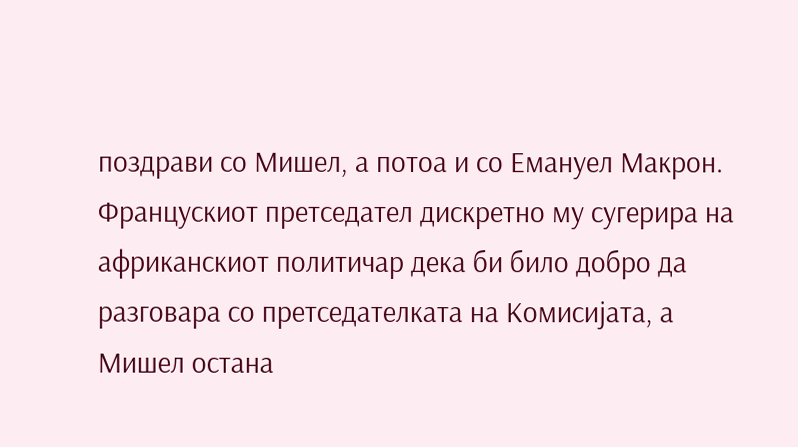поздрави со Мишел, а потоа и со Емануел Макрон. Францускиот претседател дискретно му сугерира на африканскиот политичар дека би било добро да разговара со претседателката на Комисијата, а Мишел остана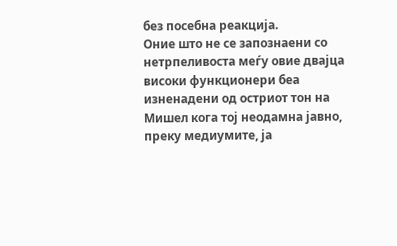без посебна реакција.
Оние што не се запознаени со нетрпеливоста меѓу овие двајца високи функционери беа изненадени од остриот тон на Мишел кога тој неодамна јавно, преку медиумите, ја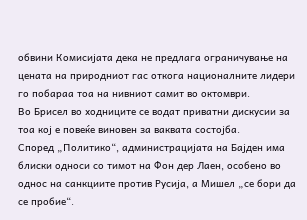обвини Комисијата дека не предлага ограничување на цената на природниот гас откога националните лидери го побараа тоа на нивниот самит во октомври.
Во Брисел во ходниците се водат приватни дискусии за тоа кој е повеќе виновен за ваквата состојба.
Според „Политико“, администрацијата на Бајден има блиски односи со тимот на Фон дер Лаен, особено во однос на санкциите против Русија, а Мишел „се бори да се пробие“.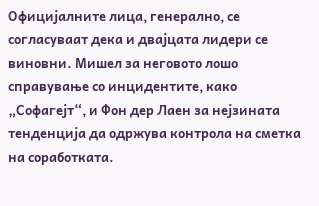Официјалните лица, генерално, се согласуваат дека и двајцата лидери се виновни. Мишел за неговото лошо справување со инцидентите, како „Софагејт“, и Фон дер Лаен за нејзината тенденција да одржува контрола на сметка на соработката.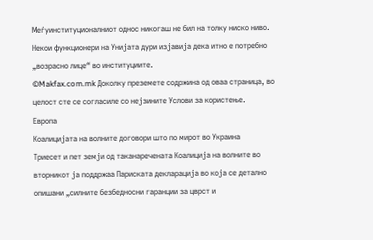Меѓуинституционалниот однос никогаш не бил на толку ниско ниво. Некои функционери на Унијата дури изјавија дека итно е потребно „возрасно лице“ во институциите.
©Makfax.com.mk Доколку преземете содржина од оваа страница, во целост сте се согласиле со нејзините Услови за користење.
Европа
Коалицијата на волните договори што по мирот во Украина
Триесет и пет земји од таканаречената Коалиција на волните во вторникот ја поддржаа Париската декларација во која се детално опишани „силните безбедносни гаранции за цврст и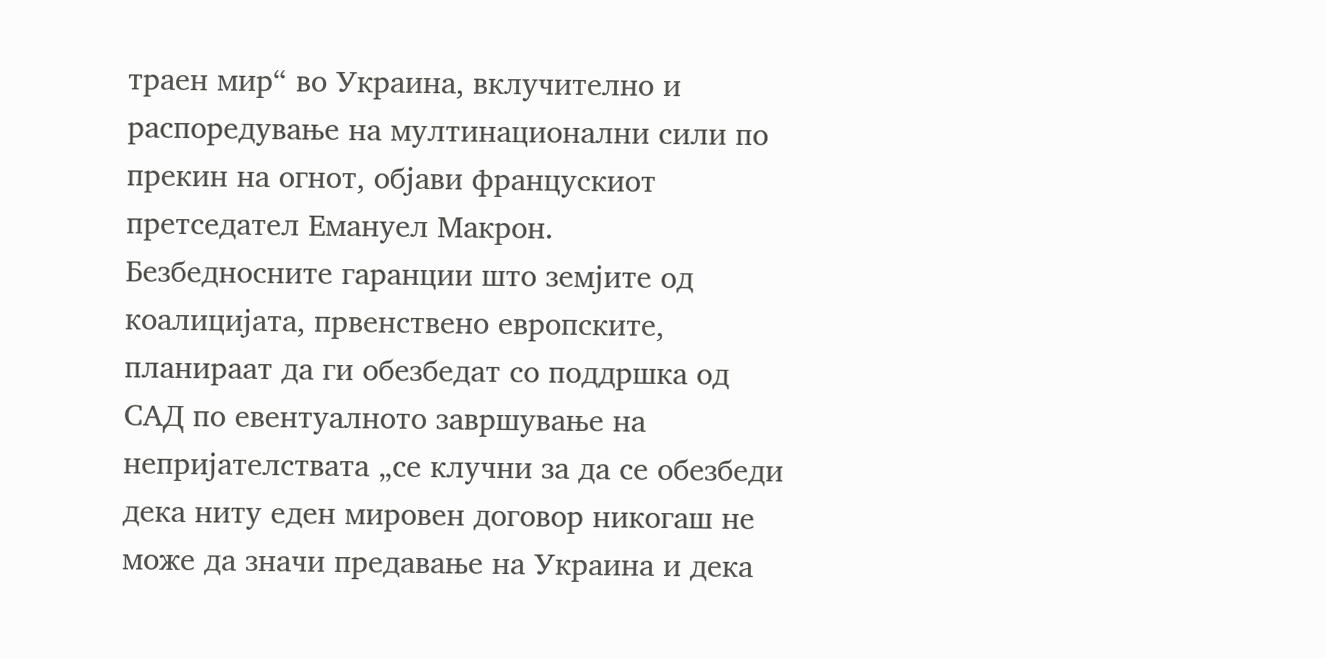траен мир“ во Украина, вклучително и распоредување на мултинационални сили по прекин на огнот, објави францускиот претседател Емануел Макрон.
Безбедносните гаранции што земјите од коалицијата, првенствено европските, планираат да ги обезбедат со поддршка од САД по евентуалното завршување на непријателствата „се клучни за да се обезбеди дека ниту еден мировен договор никогаш не може да значи предавање на Украина и дека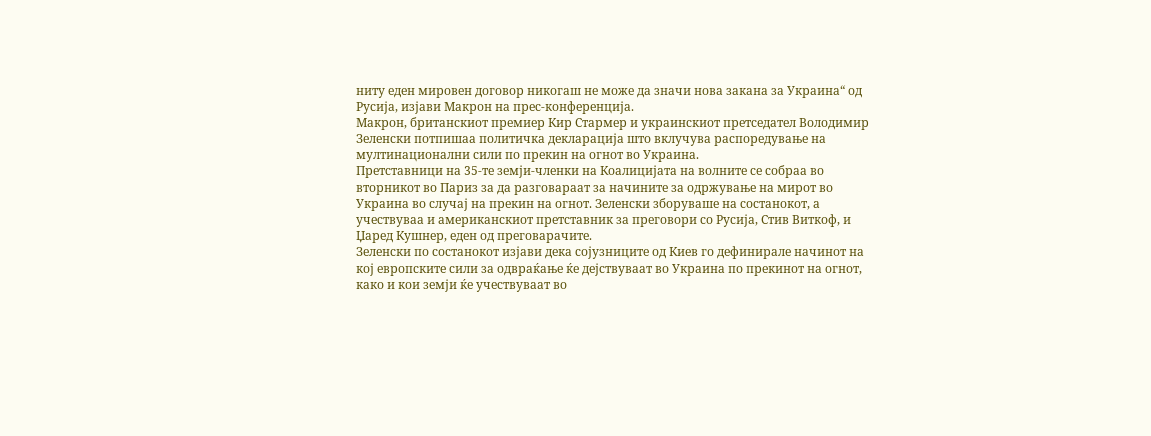ниту еден мировен договор никогаш не може да значи нова закана за Украина“ од Русија, изјави Макрон на прес-конференција.
Макрон, британскиот премиер Кир Стармер и украинскиот претседател Володимир Зеленски потпишаа политичка декларација што вклучува распоредување на мултинационални сили по прекин на огнот во Украина.
Претставници на 35-те земји-членки на Коалицијата на волните се собраа во вторникот во Париз за да разговараат за начините за одржување на мирот во Украина во случај на прекин на огнот. Зеленски зборуваше на состанокот, а учествуваа и американскиот претставник за преговори со Русија, Стив Виткоф, и Џаред Кушнер, еден од преговарачите.
Зеленски по состанокот изјави дека сојузниците од Киев го дефинирале начинот на кој европските сили за одвраќање ќе дејствуваат во Украина по прекинот на огнот, како и кои земји ќе учествуваат во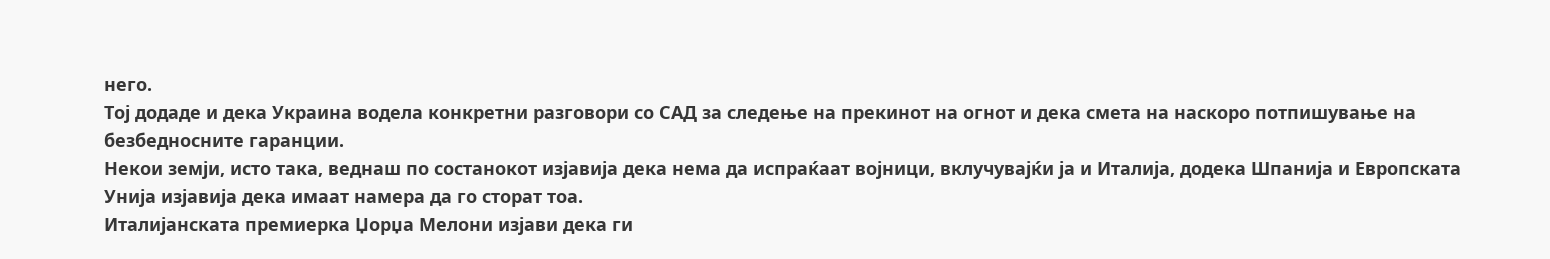него.
Тој додаде и дека Украина водела конкретни разговори со САД за следење на прекинот на огнот и дека смета на наскоро потпишување на безбедносните гаранции.
Некои земји, исто така, веднаш по состанокот изјавија дека нема да испраќаат војници, вклучувајќи ја и Италија, додека Шпанија и Европската Унија изјавија дека имаат намера да го сторат тоа.
Италијанската премиерка Џорџа Мелони изјави дека ги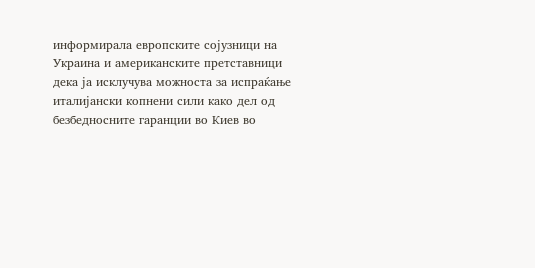информирала европските сојузници на Украина и американските претставници дека ја исклучува можноста за испраќање италијански копнени сили како дел од безбедносните гаранции во Киев во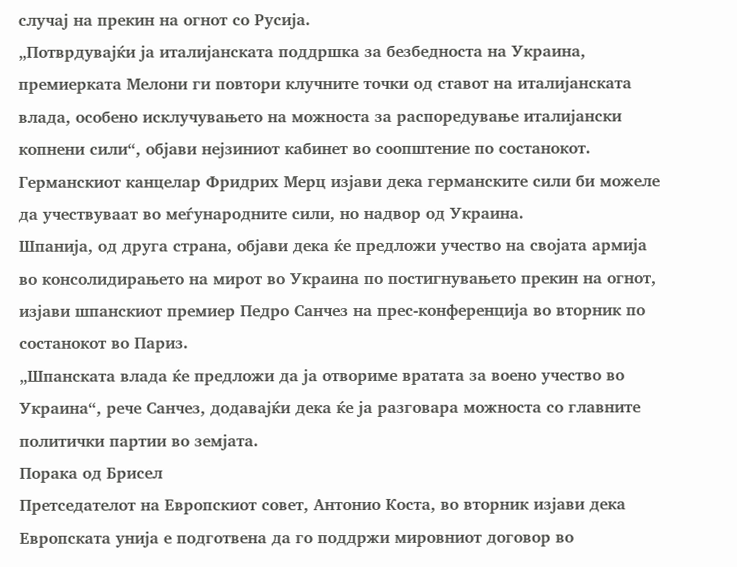случај на прекин на огнот со Русија.
„Потврдувајќи ја италијанската поддршка за безбедноста на Украина, премиерката Мелони ги повтори клучните точки од ставот на италијанската влада, особено исклучувањето на можноста за распоредување италијански копнени сили“, објави нејзиниот кабинет во соопштение по состанокот.
Германскиот канцелар Фридрих Мерц изјави дека германските сили би можеле да учествуваат во меѓународните сили, но надвор од Украина.
Шпанија, од друга страна, објави дека ќе предложи учество на својата армија во консолидирањето на мирот во Украина по постигнувањето прекин на огнот, изјави шпанскиот премиер Педро Санчез на прес-конференција во вторник по состанокот во Париз.
„Шпанската влада ќе предложи да ја отвориме вратата за воено учество во Украина“, рече Санчез, додавајќи дека ќе ја разговара можноста со главните политички партии во земјата.
Порака од Брисел
Претседателот на Европскиот совет, Антонио Коста, во вторник изјави дека Европската унија е подготвена да го поддржи мировниот договор во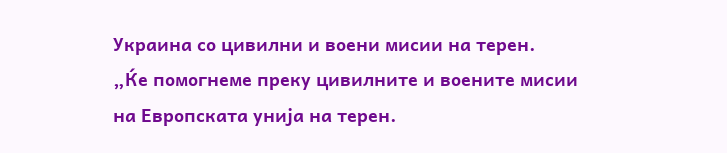Украина со цивилни и воени мисии на терен.
„Ќе помогнеме преку цивилните и воените мисии на Европската унија на терен.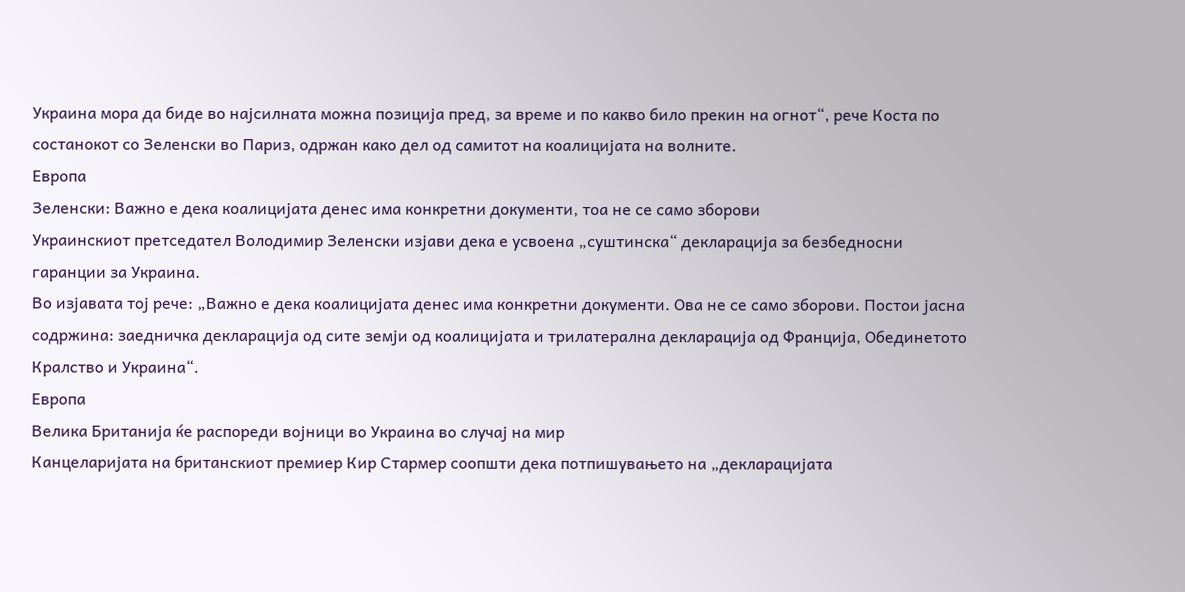Украина мора да биде во најсилната можна позиција пред, за време и по какво било прекин на огнот“, рече Коста по состанокот со Зеленски во Париз, одржан како дел од самитот на коалицијата на волните.
Европа
Зеленски: Важно е дека коалицијата денес има конкретни документи, тоа не се само зборови
Украинскиот претседател Володимир Зеленски изјави дека е усвоена „суштинска“ декларација за безбедносни гаранции за Украина.
Во изјавата тој рече: „Важно е дека коалицијата денес има конкретни документи. Ова не се само зборови. Постои јасна содржина: заедничка декларација од сите земји од коалицијата и трилатерална декларација од Франција, Обединетото Кралство и Украина“.
Европа
Велика Британија ќе распореди војници во Украина во случај на мир
Канцеларијата на британскиот премиер Кир Стармер соопшти дека потпишувањето на „декларацијата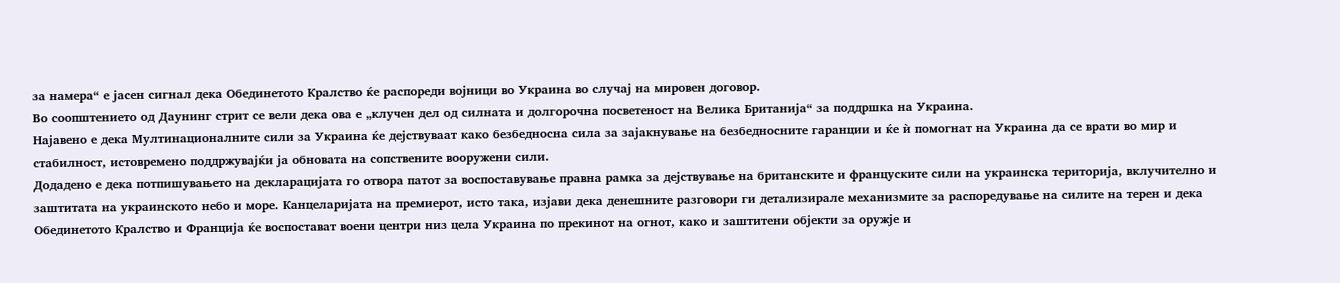за намера“ е јасен сигнал дека Обединетото Кралство ќе распореди војници во Украина во случај на мировен договор.
Во соопштението од Даунинг стрит се вели дека ова е „клучен дел од силната и долгорочна посветеност на Велика Британија“ за поддршка на Украина.
Најавено е дека Мултинационалните сили за Украина ќе дејствуваат како безбедносна сила за зајакнување на безбедносните гаранции и ќе ѝ помогнат на Украина да се врати во мир и стабилност, истовремено поддржувајќи ја обновата на сопствените вооружени сили.
Додадено е дека потпишувањето на декларацијата го отвора патот за воспоставување правна рамка за дејствување на британските и француските сили на украинска територија, вклучително и заштитата на украинското небо и море. Канцеларијата на премиерот, исто така, изјави дека денешните разговори ги детализирале механизмите за распоредување на силите на терен и дека Обединетото Кралство и Франција ќе воспостават воени центри низ цела Украина по прекинот на огнот, како и заштитени објекти за оружје и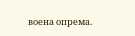воена опрема.